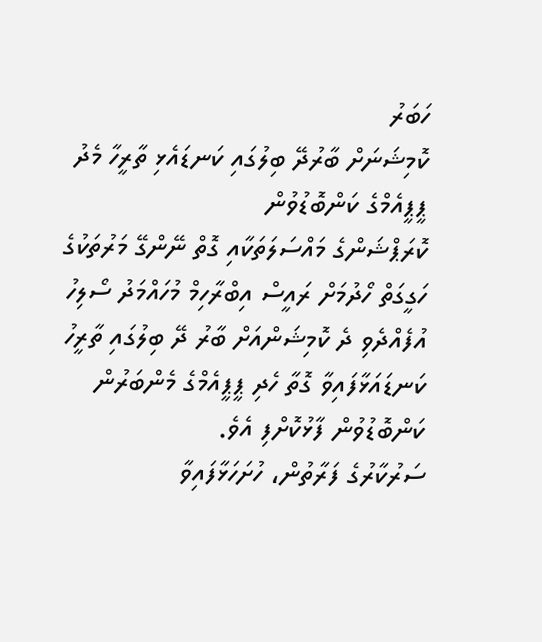ހަބަރު
ކޮމިޝަނަށް ބާރުދޭ ބިލުގައި ކަނޑައެޅި ތާރީހާ މެދު ޕީޕީއެމްގެ ކަންބޮޑުވުން
ކޮރަޕްޝަންގެ މައްސަލަތަކާއި ގޮތް ނޭންގޭ މަރުތަކުގެ ހަގީގަތް ހޯދުމަށް ރައީސް އިބްރާހިމް މުހައްމަދު ސޯލިހު އުފެއްދެވި ދެ ކޮމިޝަންއަށް ބާރު ދޭ ބިލުގައި ތާރީހު ކަނޑައަޅާފައިވާ ގޮތާ ހެދި ޕީޕީއެމްގެ މެންބަރުން ކަންބޮޑުވުން ފާޅުކޮށްފި އެވެ.
ސަރުކާރުގެ ފަރާތުން، ހުށަހަޅާފައިވާ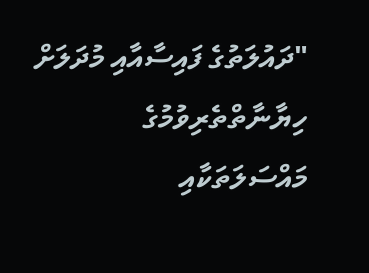"ދައުލަތުގެ ފައިސާއާއި މުދަލަށް ހިޔާނާތްތެރިވުމުގެ މައްސަލަތަކާއި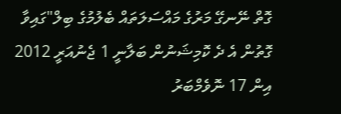ގޮތް ނޭނގޭ މަރުގެ މައްސަލަތައް ބެލުމުގެ ބިލް"ގައިވާ ގޮތުން އެ ދެ ކޮމިޝަނުން ބަލާނީ 1 ޖެނުއަރީ 2012 އިން 17 ނޮވެމްބަރު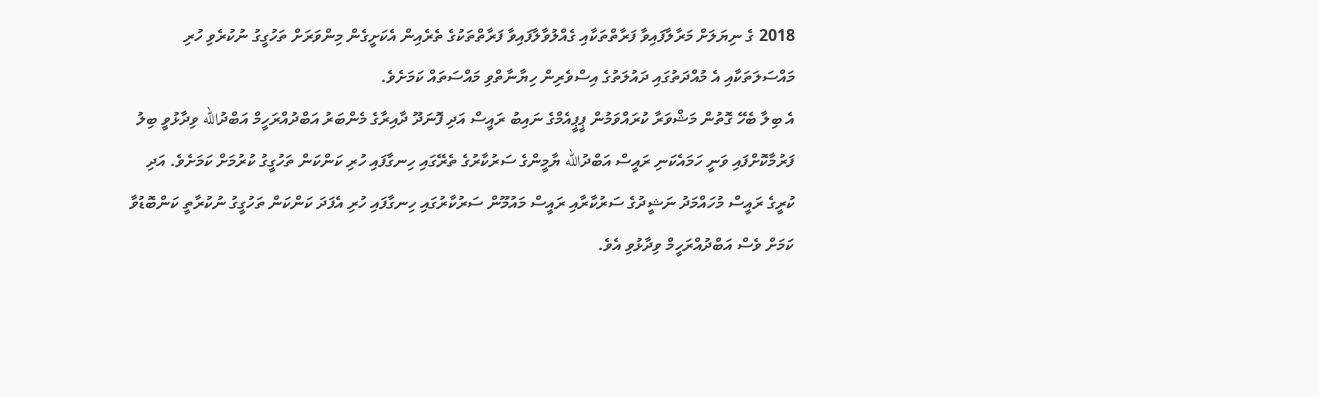2018 ގެ ނިޔަލަށް މަރާލާފައިވާ ފަރާތްތަކާއި ގެއްލުވާލާފައިވާ ފަރާތްތަކުގެ ތެރެއިން އެކަށީގެން މިންވަރަށް ތަހުގީގު ނުކުރެވި ހުރި މައްސަލަތަކާއި އެ މުއްދަތުގައި ދައުލަތުގެ އިސްވެރިން ހިޔާނާތްވި މައްސަތައް ކަމަށެވެ.
އެ ބިލާ ބެހޭ ގޮތުން މަޝްވަރާ ކުރައްވަމުން ޕީޕީއެމްގެ ނައިބު ރައީސް އަދި ފޮނަދޫ ދާއިރާގެ މެންބަރު އަބްދުއްރަހީމް އަބްދުالله ވިދާޅުވީ ބިލު ފަރުމާކޮށްފައި ވަނީ ހަމައެކަނި ރައީސް އަބްދުالله ޔާމީންގެ ސަރުކާރުގެ ތެރޭގައި ހިނގާފައި ހުރި ކަންކަން ތަހުގީގު ކުރުމަށް ކަމަށެވެ. އަދި ކުރީގެ ރައީސް މުހައްމަދު ނަޝީދުގެ ސަރުކާރާއި ރައީސް މައުމޫން ސަރުކާރުގައި ހިނގާފައި ހުރި އެފަދަ ކަންކަން ތަހުގީގު ނުކުރާތީ ކަންބޮޑުވާ ކަމަށް ވެސް އަބްދުއްރަހީމް ވިދާޅުވި އެވެ.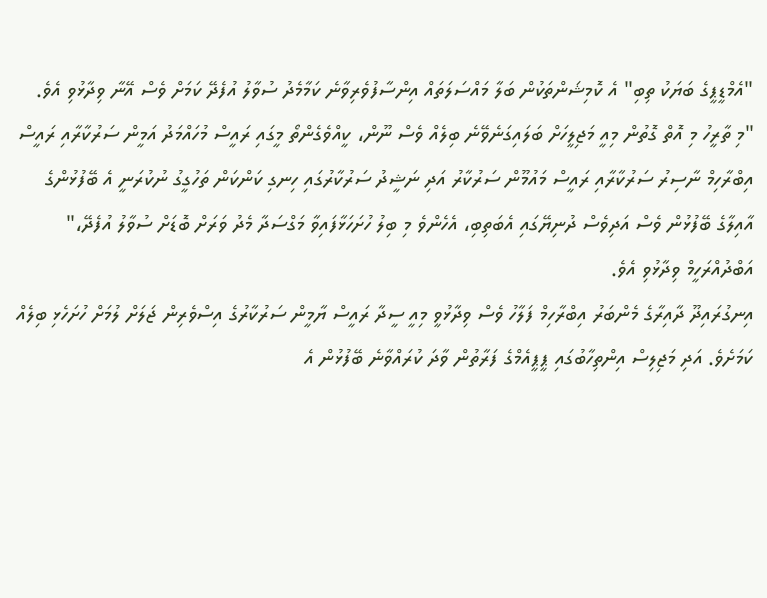"އެމްޑީޕީގެ ބަޔަކު ތިބި" އެ ކޮމިޝަންތަކުން ބަލާ މައްސަލަތައް އިންސާފުވެރިވާނެ ކަމާމެދު ސުވާލު އުފެދޭ ކަމަށް ވެސް އޭނާ ވިދާޅުވި އެވެ.
"މި ތާރީހު މި އޮތް ގޮތުން މިއީ މަޖިލީހަށް ބަލައިގަނެވޭނެ ބިލެއް ވެސް ނޫން، ކީއްވެގެންތޯ މީގައި ރައީސް މުހައްމަދު އަމީން ސަރުކާރާއި ރައީސް އިބްރާހިމް ނާސިރު ސަރުކާރާއި ރައީސް މައުމޫން ސަރުކާރު އަދި ނަޝީދު ސަރުކާރުގައި ހިނގި ކަންކަން ތަހުގީގު ނުކުރަނީ އެ ބޭފުޅުންގެ އާއިލާގެ ބޭފުޅުން ވެސް އަދިވެސް ދުނިޔޭގައި އެބަތިބި، އެހެންވެ މި ބިލު ހުށަހަޅާފައިވާ މަގްސަދާ މެދު ވަރަށް ބޮޑަށް ސުވާލު އުފެދޭ،" އަބްދުއްރަހީމް ވިދާޅުވި އެވެ.
އިނގުރައިދޫ ދާއިރާގެ މެންބަރު އިބްރާހިމް ފަލާހު ވެސް ވިދާޅުވީ މިއީ ސީދާ ރައީސް ޔާމީން ސަރުކާރުގެ އިސްވެރިން ޖަލަށް ލުމަށް ހުށަހެޅި ބިލެއް ކަމަށެވެ. އަދި މަޖިލިސް އިންތިހާބުގައި ޕީޕީއެމްގެ ފަރާތުން ވާދަ ކުރައްވާނެ ބޭފުޅުން އެ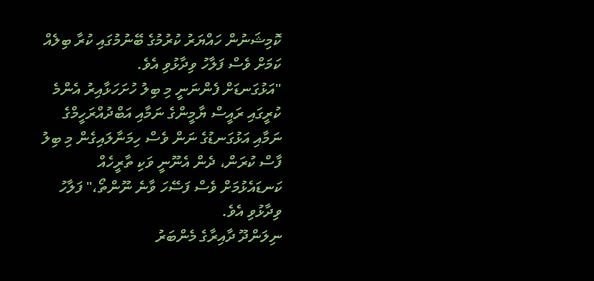ކޮމިޝަނުން ހައްޔަރު ކުރުމުގެ ބޭނުމުގައި ކުރާ ބިލެއް ކަމަށް ވެސް ފަލާހު ވިދާޅުވި އެވެ.
"އަޅުގަނޑަށް ފެންނަނީ މި ބިލު ހުށަހަޅާއިރު އެންމެ ކުރީގައި ރައީސް ޔާމީންގެ ނަމާއި އަބްދުއްރަހީމްގެ ނަމާއި އަޅުގަނޑުގެ ނަން ވެސް ހިމަނާލައިގެން މި ބިލު ފާސް ކުރަން، ދެން އެނޫނީ ވަކި ތާރީހެއް ކަނޑައެޅުމަށް ވެސް ފަސޭހަ ވާނެ ނޫންތޯ،" ފަލާހު ވިދާޅުވި އެވެ.
ނިލަންދޫ ދާއިރާގެ މެންބަރު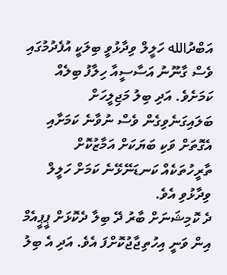އަބްދުالله ހަލީލް ވިދާޅުވީ ބިލަކީ އުފެދުމުގައި ވެސް ގާނޫނު އަސާސީއާ ހިލާފު ބިލެއް ކަމަށެވެ. އަދި ބިލު މަޖިލީހަށް ބަލައިގަނެވިގެން ވެސް ނުވާނެ ކަމަށާއި އެގޮތަށް ވަކި ބަޔަކަށް އަމާޒުކޮށް ތާރީހުތަކެއް ކަނޑަނޭޅޭނެ ކަމަށް ހަލީލް ވިދާޅުވި އެވެ.
ދެ ކޮމިޝަނަށް ބާރު ދޭ ބިލާ ދެކޮޅަށް ޕީޕީއެމް އިން ވަނީ އިހުތިޖާޖުކޮށްފަ އެވެ. އަދި އެ ބިލު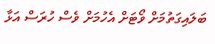ބަލައިގަތުމަށް ވޯޓަށް އެހުމަށް ވެސް ހުރަސް އަޅާ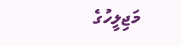މަޖިލީހުގެ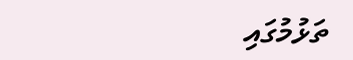ތަޅުމުގައި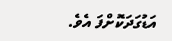އަޑުގަދަކޮށްފަ އެވެ.